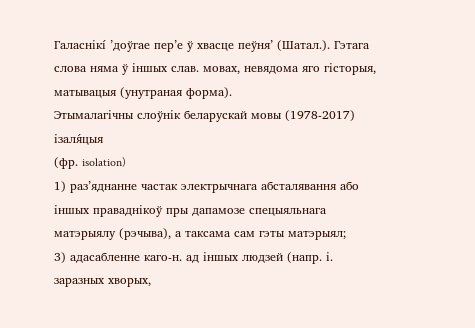Галаснікі́ ’доўгае пер’е ў хвасце пеўня’ (Шатал.). Гэтага слова няма ў іншых слав. мовах, невядома яго гісторыя, матывацыя (унутраная форма).
Этымалагічны слоўнік беларускай мовы (1978-2017)
ізаля́цыя
(фр. isolation)
1) раз’яднанне частак электрычнага абсталявання або іншых праваднікоў пры дапамозе спецыяльнага матэрыялу (рэчыва), а таксама сам гэты матэрыял;
3) адасабленне каго-н. ад іншых людзей (напр. і. заразных хворых,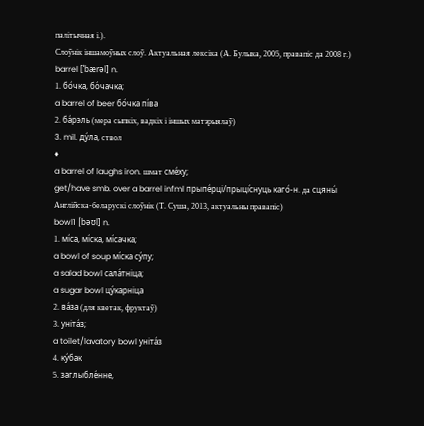палітычная і.).
Слоўнік іншамоўных слоў. Актуальная лексіка (А. Булыка, 2005, правапіс да 2008 г.)
barrel [ˈbærəl] n.
1. бо́чка, бо́чачка;
a barrel of beer бо́чка пі́ва
2. ба́рэль (мера сыпкіх, вадкіх і іншых матэрыялаў)
3. mil. ду́ла, ствол
♦
a barrel of laughs iron. шмат сме́ху;
get/have smb. over a barrel infml прыпе́рці/прыці́снуць каго́-н. да сцяны́
Англійска-беларускі слоўнік (Т. Суша, 2013, актуальны правапіс)
bowl1 [bəʊl] n.
1. мі́са, мі́ска, мі́сачка;
a bowl of soup мі́ска су́пу;
a salad bowl сала́тніца;
a sugar bowl цу́карніца
2. ва́за (для кветак, фруктаў)
3. уніта́з;
a toilet/lavatory bowl уніта́з
4. ку́бак
5. заглыбле́нне,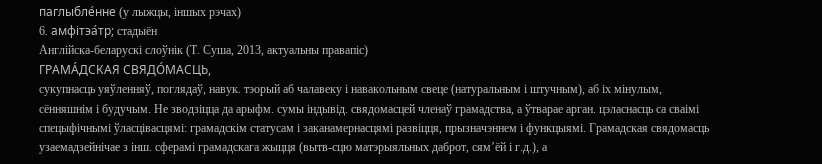паглыбле́нне (у лыжцы, іншых рэчах)
6. амфітэа́тр; стадыён
Англійска-беларускі слоўнік (Т. Суша, 2013, актуальны правапіс)
ГРАМА́ДСКАЯ СВЯДО́МАСЦЬ,
сукупнасць уяўленняў, поглядаў, навук. тэорый аб чалавеку і навакольным свеце (натуральным і штучным), аб іх мінулым, сённяшнім і будучым. Не зводзіцца да арыфм. сумы індывід. свядомасцей членаў грамадства, а ўтварае арган. цэласнасць са сваімі спецыфічнымі ўласцівасцямі: грамадскім статусам і заканамернасцямі развіцця, прызначэннем і функцыямі. Грамадская свядомасць узаемадзейнічае з інш. сферамі грамадскага жыцця (вытв-сцю матэрыяльных даброт, сям’ёй і г.д.), а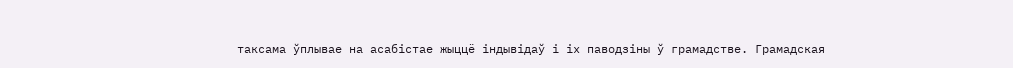таксама ўплывае на асабістае жыццё індывідаў і іх паводзіны ў грамадстве. Грамадская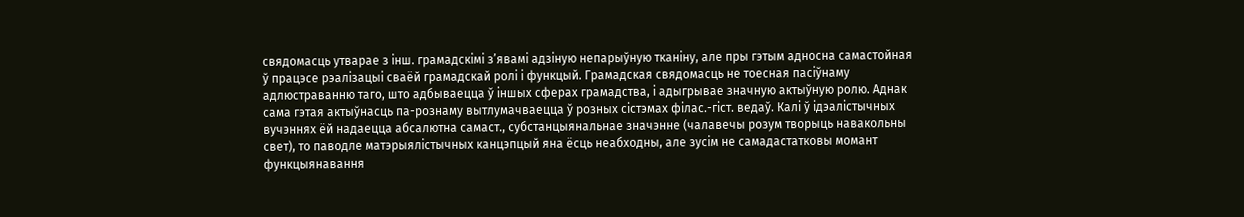свядомасць утварае з інш. грамадскімі з’явамі адзіную непарыўную тканіну, але пры гэтым адносна самастойная ў працэсе рэалізацыі сваёй грамадскай ролі і функцый. Грамадская свядомасць не тоесная пасіўнаму адлюстраванню таго, што адбываецца ў іншых сферах грамадства, і адыгрывае значную актыўную ролю. Аднак сама гэтая актыўнасць па-рознаму вытлумачваецца ў розных сістэмах філас.-гіст. ведаў. Калі ў ідэалістычных вучэннях ёй надаецца абсалютна самаст., субстанцыянальнае значэнне (чалавечы розум творыць навакольны свет), то паводле матэрыялістычных канцэпцый яна ёсць неабходны, але зусім не самадастатковы момант функцыянавання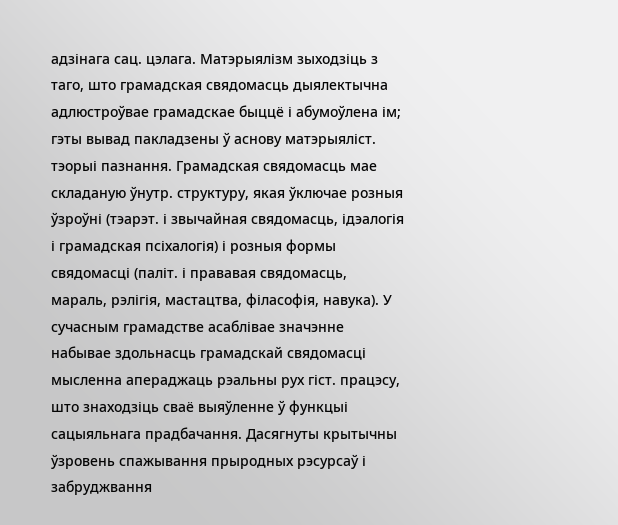адзінага сац. цэлага. Матэрыялізм зыходзіць з таго, што грамадская свядомасць дыялектычна адлюстроўвае грамадскае быццё і абумоўлена ім; гэты вывад пакладзены ў аснову матэрыяліст. тэорыі пазнання. Грамадская свядомасць мае складаную ўнутр. структуру, якая ўключае розныя ўзроўні (тэарэт. і звычайная свядомасць, ідэалогія і грамадская псіхалогія) і розныя формы свядомасці (паліт. і прававая свядомасць, мараль, рэлігія, мастацтва, філасофія, навука). У сучасным грамадстве асаблівае значэнне набывае здольнасць грамадскай свядомасці мысленна апераджаць рэальны рух гіст. працэсу, што знаходзіць сваё выяўленне ў функцыі сацыяльнага прадбачання. Дасягнуты крытычны ўзровень спажывання прыродных рэсурсаў і забруджвання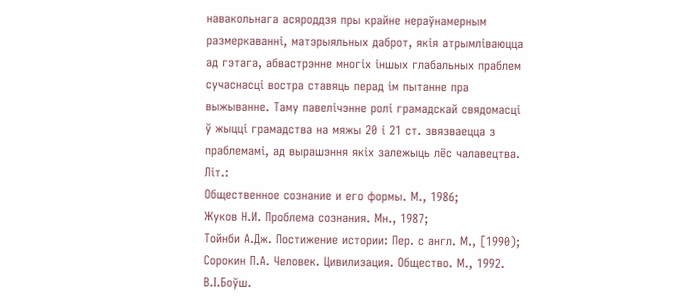навакольнага асяроддзя пры крайне нераўнамерным размеркаванні, матэрыяльных даброт, якія атрымліваюцца ад гэтага, абвастрэнне многіх іншых глабальных праблем сучаснасці востра ставяць перад ім пытанне пра выжыванне. Таму павелічэнне ролі грамадскай свядомасці ў жыцці грамадства на мяжы 20 і 21 ст. звязваецца з праблемамі, ад вырашэння якіх залежыць лёс чалавецтва.
Літ.:
Общественное сознание и его формы. М., 1986;
Жуков Н.И. Проблема сознания. Мн., 1987;
Тойнби А.Дж. Постижение истории: Пер. с англ. М., [1990);
Сорокин П.А. Человек. Цивилизация. Общество. М., 1992.
В.І.Боўш.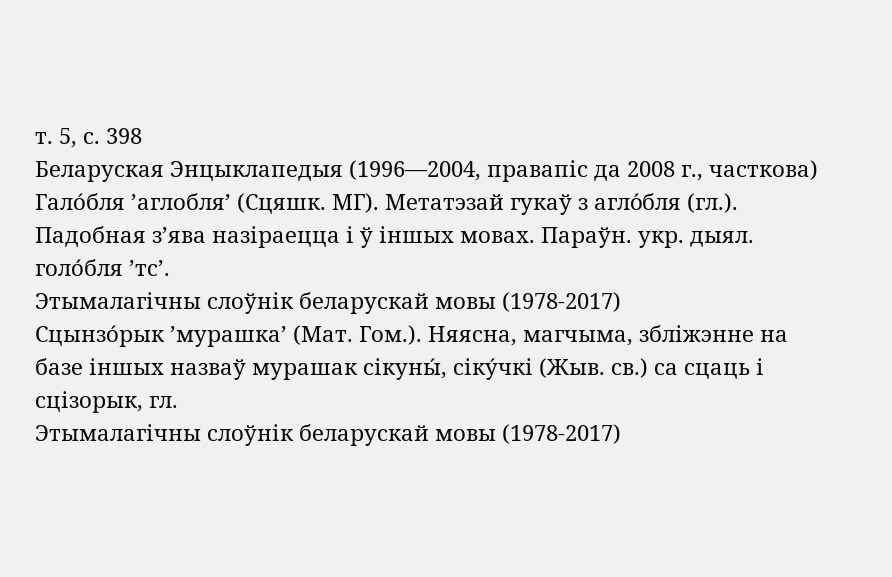т. 5, с. 398
Беларуская Энцыклапедыя (1996—2004, правапіс да 2008 г., часткова)
Гало́бля ’аглобля’ (Сцяшк. МГ). Метатэзай гукаў з агло́бля (гл.). Падобная з’ява назіраецца і ў іншых мовах. Параўн. укр. дыял. голо́бля ’тс’.
Этымалагічны слоўнік беларускай мовы (1978-2017)
Сцынзо́рык ’мурашка’ (Мат. Гом.). Няясна, магчыма, збліжэнне на базе іншых назваў мурашак сікуны́, сіку́чкі (Жыв. св.) са сцаць і сцізорык, гл.
Этымалагічны слоўнік беларускай мовы (1978-2017)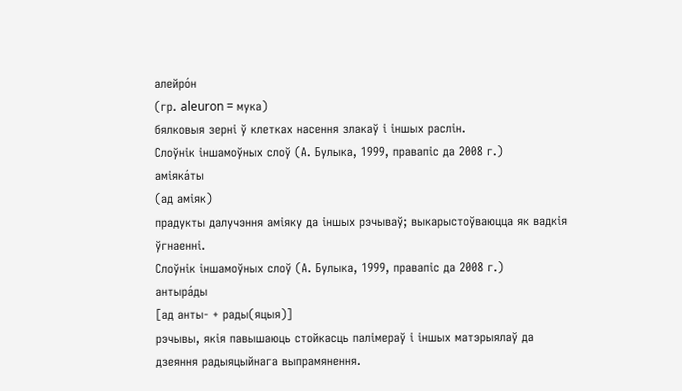алейро́н
(гр. aleuron = мука)
бялковыя зерні ў клетках насення злакаў і іншых раслін.
Слоўнік іншамоўных слоў (А. Булыка, 1999, правапіс да 2008 г.)
аміяка́ты
(ад аміяк)
прадукты далучэння аміяку да іншых рэчываў; выкарыстоўваюцца як вадкія ўгнаенні.
Слоўнік іншамоўных слоў (А. Булыка, 1999, правапіс да 2008 г.)
антыра́ды
[ад анты- + рады(яцыя)]
рэчывы, якія павышаюць стойкасць палімераў і іншых матэрыялаў да дзеяння радыяцыйнага выпрамянення.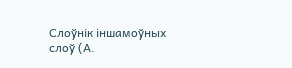Слоўнік іншамоўных слоў (А.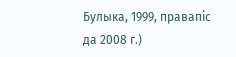Булыка, 1999, правапіс да 2008 г.)